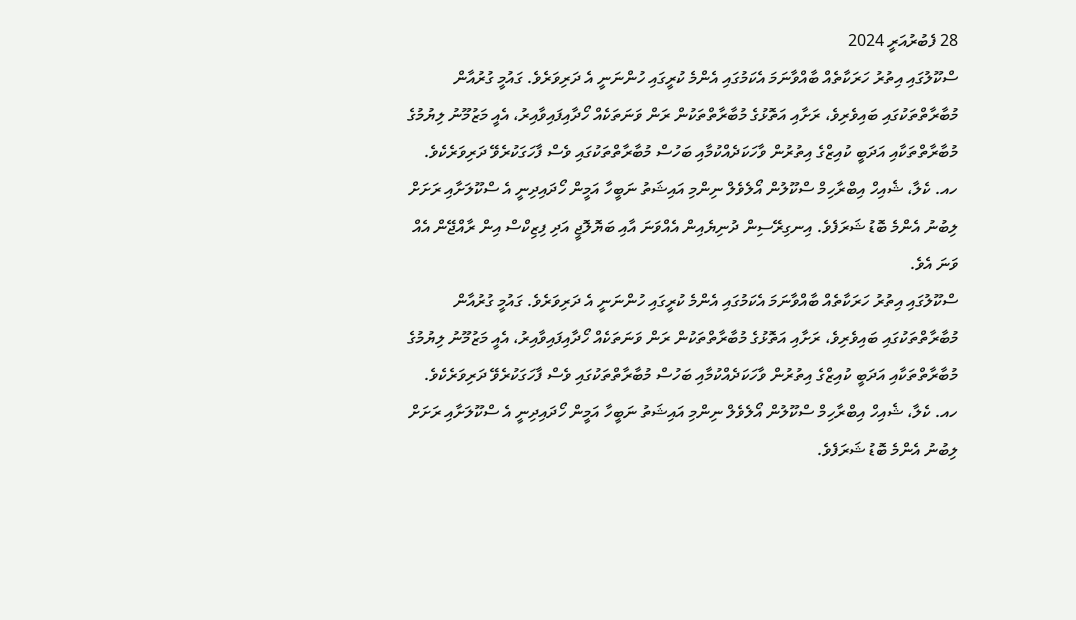28 ފެބުރުއަރީ 2024
ސްކޫލުގައި އިތުރު ހަރަކާތެއް ބާއްވާނަމަ އެކަމުގައި އެންމެ ކުރީގައި ހުންނަނީ އެ ދަރިވަރެވެ. ގައުމީ ގުރުއާން މުބާރާތްތަކުގައި ބައިވެރިވެ، ރަށާއި އަތޮޅުގެ މުބާރާތްތަކުން ރަން ވަނަތަކެއް ހޯދާއިފައިވާއިރު، އެއީ މަޒުމޫނު ލިޔުމުގެ މުބާރާތްތަކާއި އަދަބީ ކުއިޒްގެ އިތުރުން ވާހަކަދެއްކުމާއި ބަހުސް މުބާރާތްތަކުގައި ވެސް ފާހަގަކުރެވޭ ދަރިވަރެކެވެ. ހއ. ކެލާ، ޝެއިހް އިބްރާހިމް ސްކޫލުން އޯލެވެލް ނިންމި އައިޝަތު ނަބީހާ އަމީން ހޯދައިދިނީ އެ ސްކޫލަށާއި ރަށަށް ލިބުނު އެންމެ ބޮޑު ޝަރަފެވެ. އިނގިރޭސިން ދުނިޔެއިން އެއްވަނަ އާއި ބަޔޮލޮޖީ އަދި ފިޒިކްސް އިން ރާއްޖޭން އެއް ވަނަ އެވެ.
ސްކޫލުގައި އިތުރު ހަރަކާތެއް ބާއްވާނަމަ އެކަމުގައި އެންމެ ކުރީގައި ހުންނަނީ އެ ދަރިވަރެވެ. ގައުމީ ގުރުއާން މުބާރާތްތަކުގައި ބައިވެރިވެ، ރަށާއި އަތޮޅުގެ މުބާރާތްތަކުން ރަން ވަނަތަކެއް ހޯދާއިފައިވާއިރު، އެއީ މަޒުމޫނު ލިޔުމުގެ މުބާރާތްތަކާއި އަދަބީ ކުއިޒްގެ އިތުރުން ވާހަކަދެއްކުމާއި ބަހުސް މުބާރާތްތަކުގައި ވެސް ފާހަގަކުރެވޭ ދަރިވަރެކެވެ. ހއ. ކެލާ، ޝެއިހް އިބްރާހިމް ސްކޫލުން އޯލެވެލް ނިންމި އައިޝަތު ނަބީހާ އަމީން ހޯދައިދިނީ އެ ސްކޫލަށާއި ރަށަށް ލިބުނު އެންމެ ބޮޑު ޝަރަފެވެ.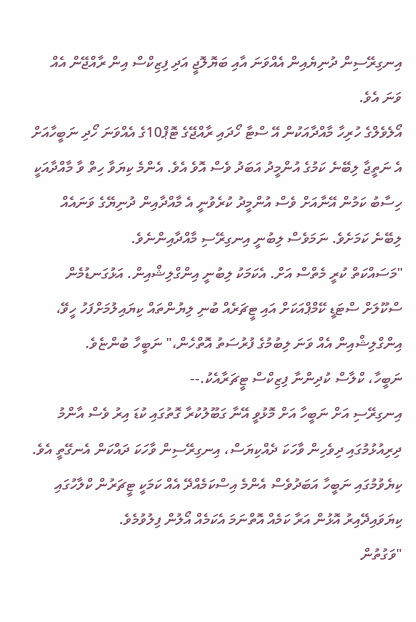އިނގިރޭސިން ދުނިޔެއިން އެއްވަނަ އާއި ބަޔޮލޮޖީ އަދި ފިޒިކްސް އިން ރާއްޖޭން އެއް ވަނަ އެވެ.
އޯލެވެލްގެ ހުރިހާ މާއްދާއަކުން އޭ ސްޓާ ހޯދައި ރާއްޖޭގެ ޓޮޕް10ގެ އެއްވަނަ ހޯދި ނަބީހާއަށް އެ ނަތީޖާ ލިބޭނެ ކަމުގެ އުންމީދު އަބަދު ވެސް އޮވެ އެވެ. އެންމެ ކިޔަވާ ހިތް ވާ މާއްދާއަކީ ހިސާބު ކަމުން އޭނާއަށް ވެސް އުންމީދު ކުރެވުނީ އެ މާއްދާއިން ދުނިޔޭގެ ވަނައެއް ލިބޭނެ ކަމަށެވެ. ނަމަވެސް ލިބުނީ އިނގިރޭސި މާއްދާއިންނެވެ.
"މަސައްކަތް ކުރީ މެތްސް އަށް. އެކަމަކު ލިބުނީ އިންގްލިޝްއިން. އަޅުގަނޑުމެން ސްކޫލަށް ސްޓަޑީ ކޭމްޕްއަކަށް އައި ޓީޗަރެއް ބުނި ލިޔުންތައް ކިޔައިލުމަށްފަހު ހީވޭ، އިންގްލިޝްއިން އެއް ވަނަ ލިބުމުގެ ފުރުސަތު އޮތްހެން،" ނަބީހާ ބުންޏެވެ.
ނަބީހާ، ކްލާސް ކުދިންނާ ފިޒިކްސް ޓީޗަރާއެކު.--
އިނގިރޭސި އަށް ނަބީހާ އަށް މޮޅުވީ އޭނާ ގަބޫލުކުރާ ގޮތުގައި ކުޑަ އިރު ވެސް އާންމު ދިރިއުޅުމުގައި ދިވެހިން ވާހަކަ ދެއްކިޔަސް، އިނގިރޭސިން ވާހަކަ ދައްކަން އެނގޭތީ އެވެ.
ކިޔެވުމުގައި ނަބީހާ އަބަދުވެސް އެންމެ އިސްކަމެއްދޭ އެއް ކަމަކީ ޓީޗަރުން ކްލާހުގައި ކިޔަވައިދޭއިރު އޮޅުން އަރާ ކަމެއް އޮތްނަމަ އެކަމެއް އޯލުން ފިލުވުމެވެ.
"ވަގުތުން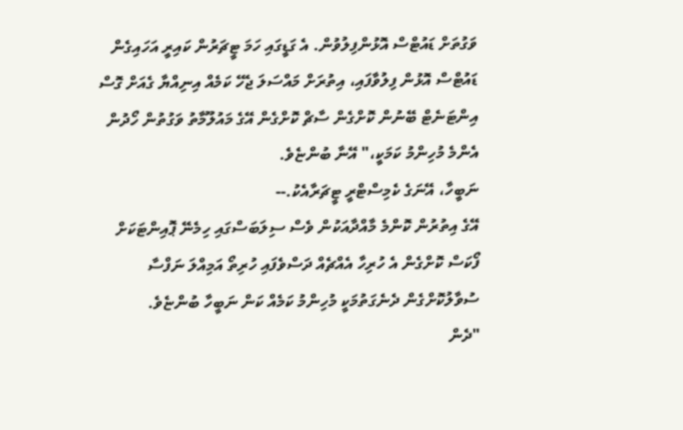ވަގުތަށް ޑައުޓްސް އޮޅުންފިލުވުން. އެ ގަޑީގައި ހަމަ ޓީޗަރުން ކައިރީ އަހައިގެން ޑައުޓްސް އޮޅުން ފިލުވާފައި، އިތުރަށް މައްސަލަ ޖެހޭ ކަމެއް އިނިއްޔާ ގެއަށް ގޮސް އިންޓަނެޓް ބޭނުން ކޮށްގެން ސާޗް ކޮށްގެން އޭގެ މައުލޫމާތު ވަގުތުން ހޯދުން އެންމެ މުހިންމު ކަމަކީ،" އޭނާ ބުންޏެވެ.
ނަބީހާ، އޭނަގެ ކެމިސްޓްރީ ޓީޗަރާއެކު.--
އޭގެ އިތުރުން ކޮންމެ މާއްދާއަކުން ވެސް ސިލަބަސްގައި ހިމެނޭ ޕޮއިންޓަކަށް ފޯކަސް ކޮށްގެން އެ ހުރިހާ އެއްޗެއް ދަސްވެފައި ހުރިތޯ އަމިއްލަ ނަފްސާ ސުވާލުކޮށްގެން ދެނެގަތުމަކީ މުހިންމު ކަމެއް ކަން ނަބީހާ ބުންޏެވެ.
"ދެން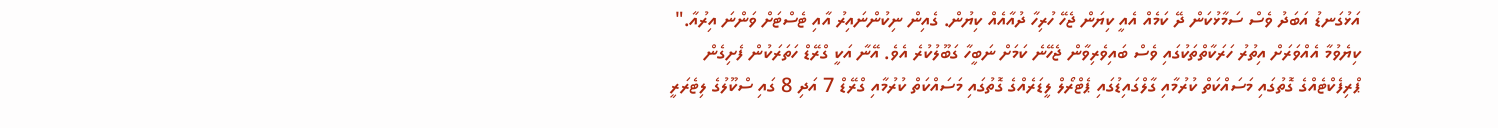އަޅުގަނޑު އަބަދު ވެސް ސަމާޅުކަން ދޭ ކަމެއް އެއީ ކިޔަން ޖެހޭ ހުރިހާ ދުއާއެއް ކިޔުން. ގެއިން ނިކުންނައިރު އާއި ޓެސްޓަށް ވަންނަ އިރުއާ."
ކިޔެވުމާ އެއްވަރަށް އިތުރު ހަރަކާތްތަކުގައި ވެސް ބައިވެރިވާން ޖެހޭނެ ކަމަށް ނަބީހާ ގަބޫލުކުރެ އެވެ. އޭނާ އަކީ ގްރޭޑް ހަތަރަކުން ފެށިގެން ޕްރިފެކްޓެއްގެ ގޮތުގައި މަސައްކަތް ކުރުމާއި ގާލްގައިޑުގައި ޕެޓްރޯލް ލީޑަރެއްގެ ގޮތުގައި މަސައްކަތް ކުރުމާއި ގްރޭޑް 7 އަދި 8 ގައި ސްކޫލުގެ ލިޓެރަރީ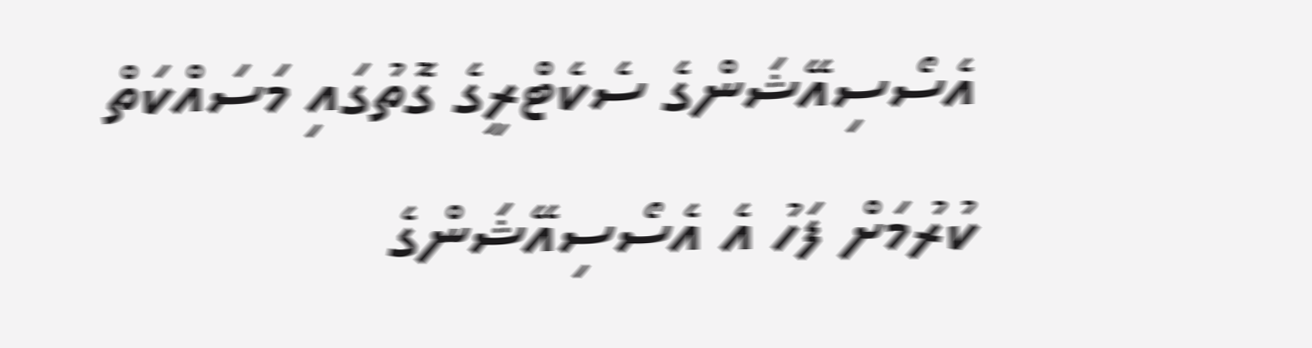އެސޯސިއޭޝަންގެ ސެކެޓްރީގެ ގޮތުގައި މަސައްކަތް ކުރުމަށް ފަހު އެ އެސޯސިއޭޝަންގެ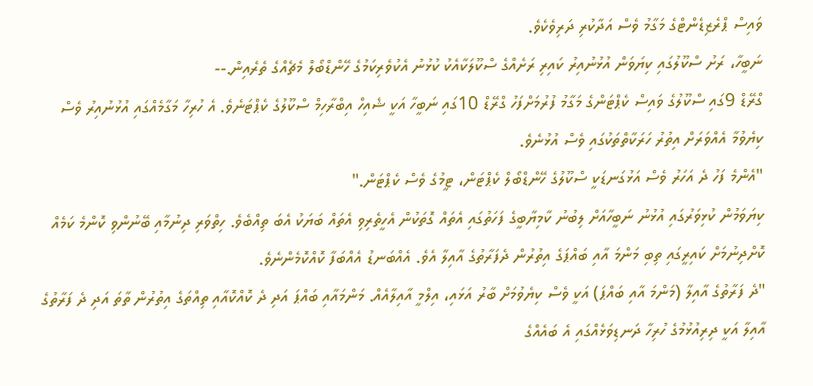ވައިސް ޕްރެޒިޑެންޓްގެ މަގާމު ވެސް އަދާކުރި ދަރިވެކެވެ.
ނަބީހާ، ރަށު ސްކޫލުގައި ކިޔަވަން އުޅުނުއިރު ކައިރި ރަށެއްގެ ސްކޫލަކާއެކު ކުޅުނު އެކުވެރިކަމުގެ ހޭންޑްބޯލް މެޗެއްގެ ތެރެއިން.--
ގްރޭޑް 9ގައި ސްކޫލުގެ ވައިސް ކެޕްޓަންގެ މަގާމު ފުރުމަށްފަހު ގްރޭޑް 10ގައި ނަބީހާ އަކީ ޝެއިހް އިބްރާހިމް ސްކޫލުގެ ކެޕްޓަނެވެ. އެ ހުރިހާ މަގާމެއްގައި އުޅުނުއިރު ވެސް ކިޔެވުމާ އެއްވަރަށް އިތުރު ހަރަކާތްތަކުގައި ވެސް އުޅުނެވެ.
"އެންމެ ފަހު ދެ އަހަރު ވެސް އަޅުގަނޑަކީ ސްކޫލުގެ ހޭންޑްބޯލް ކެޕްޓަން، ޓީމުގެ ވެސް ކެޕްޓަން."
ކިޔަވަމުން ކުޅިވަރުގައި އުޅުނު ނަބީހާއަށް ލިބުނު ކާމިޔާބީގެ ފަހަތުގައި އެތައް ގޮތަކުން އެހީތެރިވި އެތައް ބަޔަކު އެބަ ތިއްބެވެ. ހިތްވަރި ދިނުމާއި ބޭނުންވި ކޮންމެ ކަމެއް ކޮށްދިނުމަށް ކައިރީގައި ތިބި މަންމަ އާއި ބައްޕަގެ އިތުރުން ދެފަރާތުގެ އާއިލާ އެވެ. އެއްބަނޑު އެއްބަފާ ކޮއްކޮމެންނެވެ.
"ދެ ފަރާތުގެ އާއިލާ (މަންމަ އާއި ބައްޕަ) އަކީ ވެސް ކިޔެވުމަށް ބާރު އަޅައި، އިލްމީ އާއިލާއެއް. މަންމައާއި ބައްޕަ އަދި ދެ ކޮއްކޮއާއި ތިއްތަގެ އިތުރުން ތާތަ އަދި ދެ ފަރާތުގެ އާއިލާ އަކީ ދިރިއުޅުމުގެ ހުރިހާ ދަނޑިވަޅެއްގައި އެ ބައެއްގެ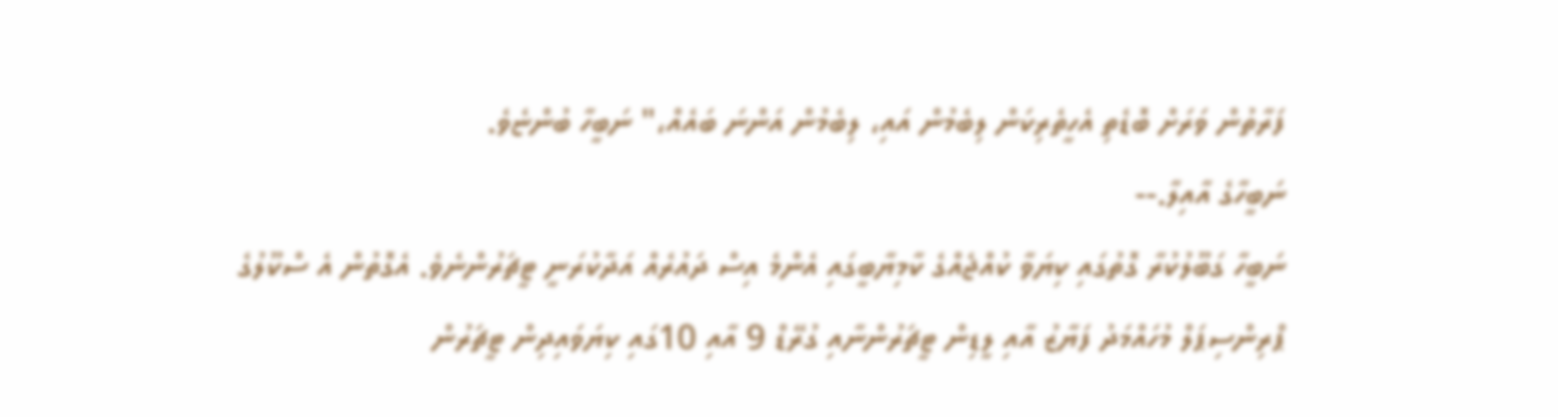ފަރާތުން ވަރަށް ބޮޑެތި އެހީތެރިކަން ލިބެމުން އައި، ލިބެމުން އަންނަ ބައެއް،" ނަބީހާ ބުންޏެވެ.
ނަބީހާގެ އާއިލާ.--
ނަބީހާ ގަބޫލުކުރާ ގޮތުގައި ކިޔަވާ ކުއްޖެއްގެ ކާމިޔާބީގައި އެންމެ އިސް ދައުރެއް އަދާކުރަނީ ޓީޗަރުންނެވެ. އެގޮތުން އެ ސްކޫލުގެ ޕްރިންސިޕަލް މުހައްމަދު ފަޔާޒު އާއި ލީޑިން ޓީޗަރުންނާއި ގުރޭޑް 9 އާއި 10ގައި ކިޔަވައިދިން ޓީޗަރުން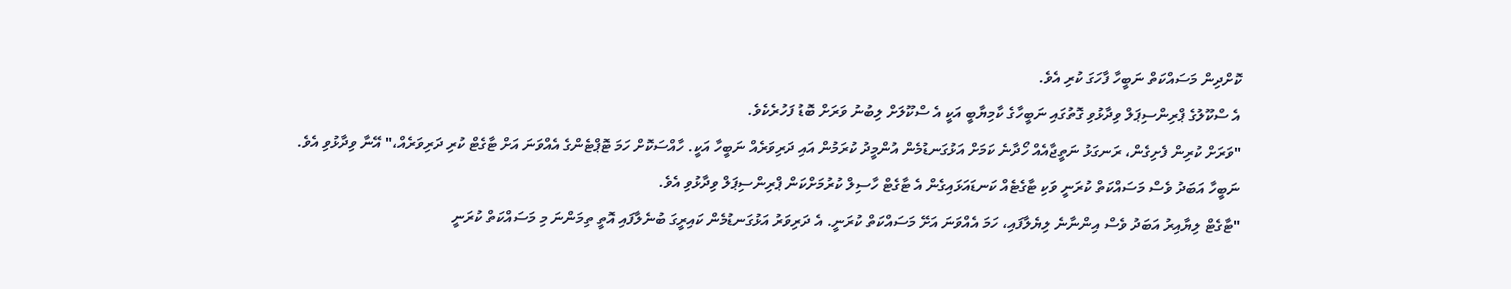ކޮށްދިން މަސައްކަތް ނަބީހާ ފާހަގަ ކުރި އެވެ.
އެ ސްކޫލުގެ ޕްރިންސިޕަލް ވިދާޅުވި ގޮތުގައި ނަބީހާގެ ކާމިޔާބީ އަކީ އެ ސްކޫލަށް ލިބުނު ވަރަށް ބޮޑު ފަހުރެކެވެ.
"ވަރަށް ކުރިން ފެށިގެން، ރަނގަޅު ނަތީޖާއެއް ހޯދާނެ ކަމަށް އަޅުގަނޑުމެން އުންމީދު ކުރަމުން އައި ދަރިވަރެއް ނަބީހާ އަކީ. ހާއްސަކޮށް ހަމަ ޓޮޕްޓެންގެ އެއްވަނަ އަށް ޓާގެޓް ކުރި ދަރިވަރެއް،" އޭނާ ވިދާޅުވި އެވެ.
ނަބީހާ އަބަދު ވެސް މަސައްކަތް ކުރަނީ ވަކި ޓާގެޓެއް ކަނޑައަޅައިގެން އެ ޓާގެޓް ހާސިލް ކުރުމަށްކަން ޕްރިންސިޕަލް ވިދާޅުވި އެވެ.
"ޓާގެޓް ލިޔާއިރު އަބަދު ވެސް އިންނާނެ ލިޔެލާފައި، ހަމަ އެއްވަނަ އަށޭ މަސައްކަތް ކުރަނީ. އެ ދަރިވަރު އަޅުގަނޑުމެން ކައިރީގަ ބުނެލާފައި އޮތީ ތިމަންނަ މި މަސައްކަތް ކުރަނީ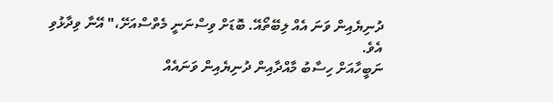ދުނިޔެއިން ވަނަ އެއް ލިބޭތޯއޭ. ބޮޑަށް ވިސްނަނީ މެތްސްއަށޭ،" އޭނާ ވިދާޅުވި އެވެ.
ނަބީހާއަށް ހިސާބު މާއްދާއިން ދުނިޔެއިން ވަނައެއް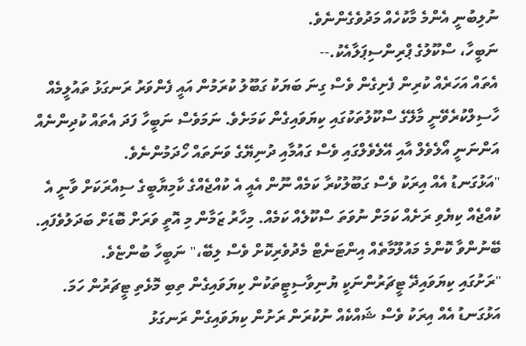ނުލިބުނީ އެންމެ މާކުހެއް މަދުވެގެންނެވެ.
ނަބީހާ، ސްކޫލުގެ ޕްރިންސިޕަލާއެކު.--
އެތައް އަހަރެއް ކުރިން ފެށިގެން ވެސް ގިނަ ބަޔަކު ގަބޫލު ކުރަމުން އައީ ފެންވަރު ރަނގަޅު ތައުލީމެއް ހާސިލްކުރެވޭނީ މާލޭގެ ސްކޫލުތަކުގައި ކިޔަވައިގެން ކަމަށެވެ. ނަމަވެސް ނަބީހާ ފަދަ އެތައް ކުދިންނެއް އަންނަނީ އޯލެވެލް އާއި އޭލެވެލްގައި ވެސް ގައުމާއި ދުނިޔޭގެ ވަނަތައް ހޯދަމުންނެވެ.
"އަޅުގަނޑު އެއް އިރަކު ވެސް ގަބޫލުކުރާ ކަމެއް ނޫން އެއީ އެ ކުއްޖެއްގެ ކާމިޔާބީގެ ސިއްރަކަށް ވާނީ އެ ކުއްޖެއް ކިޔެވި ރަށެއް ކަމަށް ނުވަތަ ސްކޫލެއް ކަމެއް. މިހާރު ޒަމާން މި އޮތީ ވަރަށް ބޮޑަށް ބަދަލުވެފައި. ބޭނުންވާ ކޮންމެ މައުލޫމާތެއް އިންޓަނެޓް މެދުވެރިކޮށް ވެސް ލިބޭ،" ނަބީހާ ބުންޏެވެ.
"ރަށުގައި ކިޔަވައިދޭ ޓީޗަރުންނަކީ ޔުނިވާސިޓީތަކުން ކިޔަވައިގެން ތިބި މޮޅެތި ޓީޗަރުން ހަމަ. އަޅުގަނޑު އެއް އިރަކު ވެސް ޝައްކެއް ނުކުރަން ރަށުން ކިޔަވައިގެން ރަނގަޅު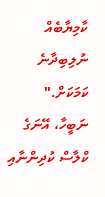ކާމިޔާބެއް ނުލިބިދާނެ ކަމަކަށް."
ނަބީހާ، އޭނަގެ ކްލާސް ކުދިންނާއި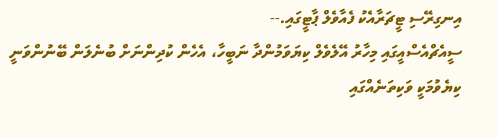އިނގިރޭސި ޓީޗަރާއެކު ފެއާވެލް ޕާޓީގައި.--
ސީއެޗްއެސްއީގައި މިހާރު އޭލެވެލް ކިޔަވަމުންދާ ނަބީހާ، އެހެން ކުދިންނަށް ބުނެލަން ބޭނުންވަނީ ކިޔެވުމަކީ ވަކިތަނެއްގައި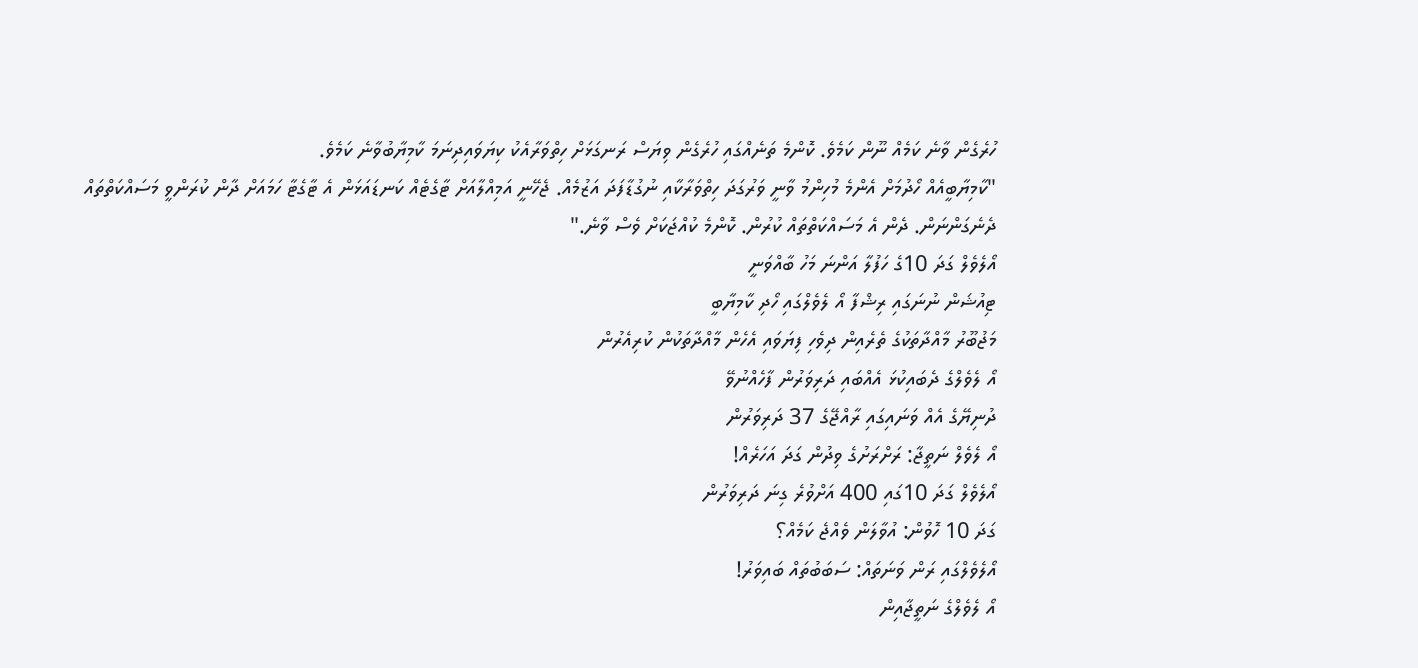ހުރެގެން ވާނެ ކަމެއް ނޫން ކަމެވެ. ކޮންމެ ތަނެއްގައި ހުރެގެން ވިޔަސް ރަނގަޅަށް ހިތްވަރާއެކު ކިޔަވައިދިނަމަ ކާމިޔާބުވާނެ ކަމެވެ.
"ކާމިޔާބީއެއް ހޯދުމަށް އެންމެ މުހިންމު ވާނީ ވަރުގަދަ ހިތްވަރާކާއި ނުގުޑާފަދަ އަޒުމެއް. ޖެހޭނީ އަމިއްލާއަށް ޓާގެޓެއް ކަނޑައަޅަން އެ ޓާގެޓާ ހަމައަށް ދާން ކުރަންވީ މަސައްކަތްތައް ދެނެގަންނަން. ދެން އެ މަސައްކަތްތައް ކުރުން. ކޮންމެ ކުއްޖަކަށް ވެސް ވާނެ."
އޯލެވެލް ގަދަ 10ގެ ހަފުލާ އަންނަ މަހު ބާއްވަނީ
ޓިއުޝަން ނުނަގައި ރިޝްފާ އޯ ލެވެލްގައި ހޯދި ކާމިޔާބީ
މަޖުބޫރު މާއްދާތަކުގެ ތެރެއިން ދިވެހި ފިޔަވައި އެހެން މާއްދާތަކުން ކުރިއެރުން
އޯ ލެވެލްގެ ދެބައިކުޅަ އެއްބައި ދަރިވަރުން ފާހެއްނުވޭ
ދުނިޔޭގެ އެއް ވަނައިގައި ރާއްޖޭގެ 37 ދަރިވަރުން
އޯ ލެވެލް ނަތީޖާ: ރަށްރަށުގެ ވިދުން ގަދަ އަހަރެއް!
އޯލެވެލް ގަދަ 10ގައި 400 އަށްވުރެ ގިނަ ދަރިވަރުން
ގަދަ 10 ހޮވުން: އުވާލަން ވެއްޖެ ކަމެއް؟
އޯލެވެލްގައި ރަން ވަނަތައް: ސަބަބުތައް ބައިވަރު!
އޯ ލެވެލްގެ ނަތީޖާއިން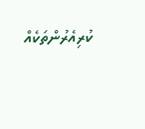ކުރިއެރުންތަކެއް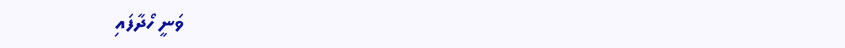ވަނީ ހޯދާފައި